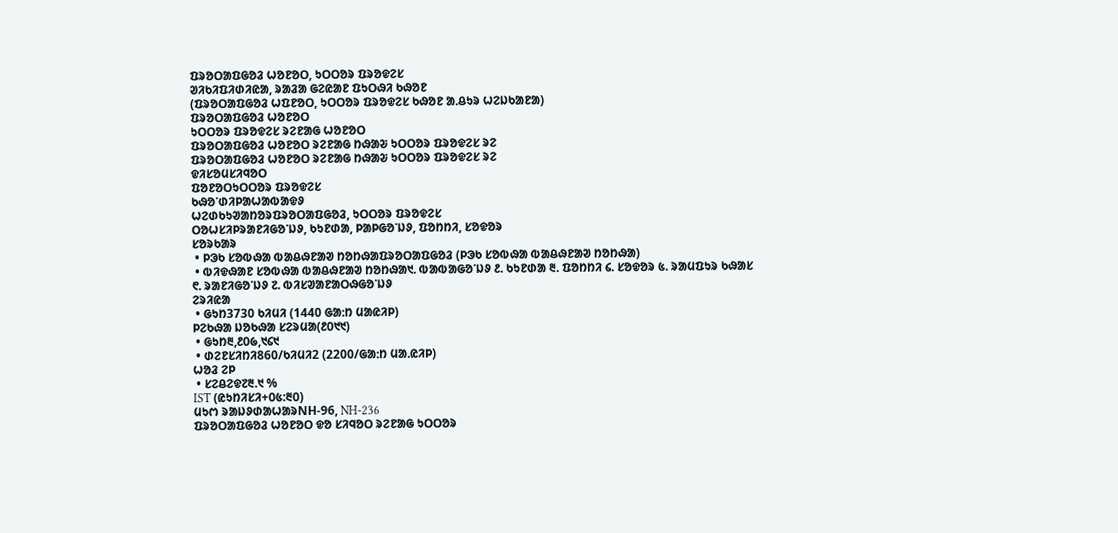ᱯᱨᱚᱛᱟᱯᱜᱚᱲ ᱦᱚᱱᱚᱛ, ᱩᱛᱛᱚᱨ ᱯᱨᱚᱫᱮᱥ
ᱣᱤᱠᱤᱯᱤᱰᱤᱭᱟ, ᱨᱟᱲᱟ ᱜᱮᱭᱟᱱ ᱯᱩᱛᱷᱤ ᱠᱷᱚᱱ
(ᱯᱨᱚᱛᱟᱯᱜᱚᱲ ᱦᱯᱱᱚᱛ, ᱩᱛᱛᱚᱨ ᱯᱨᱚᱫᱮᱥ ᱠᱷᱚᱱ ᱟᱹᱪᱩᱨ ᱦᱮᱡᱠᱟᱱᱟ)
ᱯᱨᱚᱛᱟᱯᱜᱚᱲ ᱦᱚᱱᱚᱛ
ᱩᱛᱛᱚᱨ ᱯᱨᱚᱫᱮᱥ ᱨᱮᱱᱟᱜ ᱦᱚᱱᱚᱛ
ᱯᱨᱚᱛᱟᱯᱜᱚᱲ ᱦᱚᱱᱚᱛ ᱨᱮᱱᱟᱜ ᱴᱷᱟᱶ ᱩᱛᱛᱚᱨ ᱯᱨᱚᱫᱮᱥ ᱨᱮ
ᱯᱨᱚᱛᱟᱯᱜᱚᱲ ᱦᱚᱱᱚᱛ ᱨᱮᱱᱟᱜ ᱴᱷᱟᱶ ᱩᱛᱛᱚᱨ ᱯᱨᱚᱫᱮᱥ ᱨᱮ
ᱫᱤᱥᱚᱢᱥᱤᱧᱚᱛ
ᱯᱚᱱᱚᱛᱩᱛᱛᱚᱨ ᱯᱨᱚᱫᱮᱥ
ᱠᱷᱚᱸᱰᱤᱞᱟᱦᱟᱵᱟᱫᱽ
ᱦᱮᱰᱠᱩᱣᱟᱴᱚᱨᱯᱨᱚᱛᱟᱯᱜᱚᱲ, ᱩᱛᱛᱚᱨ ᱯᱨᱚᱫᱮᱥ
ᱛᱚᱦᱥᱤᱞᱨᱟᱱᱤᱜᱚᱸᱡᱽ, ᱠᱩᱱᱰᱟ, ᱞᱟᱞᱜᱚᱸᱡᱽ, ᱯᱚᱴᱴᱤ, ᱥᱚᱫᱚᱨ
ᱥᱚᱨᱠᱟᱨ
 • ᱞᱳᱠ ᱥᱚᱵᱷᱟ ᱵᱟᱪᱷᱱᱟᱣ ᱴᱚᱴᱷᱟᱯᱨᱚᱛᱟᱯᱜᱚᱲ (ᱞᱳᱠ ᱥᱚᱵᱷᱟ ᱵᱟᱪᱷᱱᱟᱣ ᱴᱚᱴᱷᱟ)
 • ᱵᱤᱫᱷᱟᱱ ᱥᱚᱵᱷᱟ ᱵᱟᱪᱷᱱᱟᱣ ᱴᱚᱴᱷᱟ᱑. ᱵᱟᱵᱟᱜᱚᱸᱡᱽ ᱒. ᱠᱩᱱᱰᱟ ᱓. ᱯᱚᱴᱴᱤ ᱔. ᱥᱚᱫᱚᱨ ᱕. ᱨᱟᱢᱯᱩᱨ ᱠᱷᱟᱥ ᱖. ᱨᱟᱱᱤᱜᱚᱸᱡᱽ ᱗. ᱵᱤᱥᱣᱟᱱᱟᱛᱷᱜᱚᱸᱡᱽ
ᱮᱨᱤᱭᱟ
 • ᱜᱩᱴ3730 ᱠᱤᱢᱤ (1440 ᱜᱟᱺᱴ ᱢᱟᱭᱤᱞ)
ᱞᱮᱠᱷᱟ ᱡᱚᱠᱷᱟ ᱥᱮᱨᱢᱟ(᱒᱐᱑᱑)
 • ᱜᱩᱴ᱓,᱒᱐᱙,᱑᱔᱑
 • ᱰᱮᱱᱥᱤᱴᱤ860/ᱠᱤᱢᱤ2 (2200/ᱜᱟᱺᱴ ᱢᱟᱹᱭᱤᱞ)
ᱦᱚᱲ ᱮᱞ
 • ᱥᱮᱪᱮᱫ᱗᱓.᱑ %
IST (ᱭᱩᱴᱤᱥᱤ+᱐᱕:᱓᱐)
ᱢᱩᱬ ᱨᱟᱡᱽᱰᱟᱦᱟᱨNH-96, NH-236
ᱯᱨᱚᱛᱟᱯᱜᱚᱲ ᱦᱚᱱᱚᱛ ᱫᱚ ᱥᱤᱧᱚᱛ ᱨᱮᱱᱟᱜ ᱩᱛᱛᱚᱨ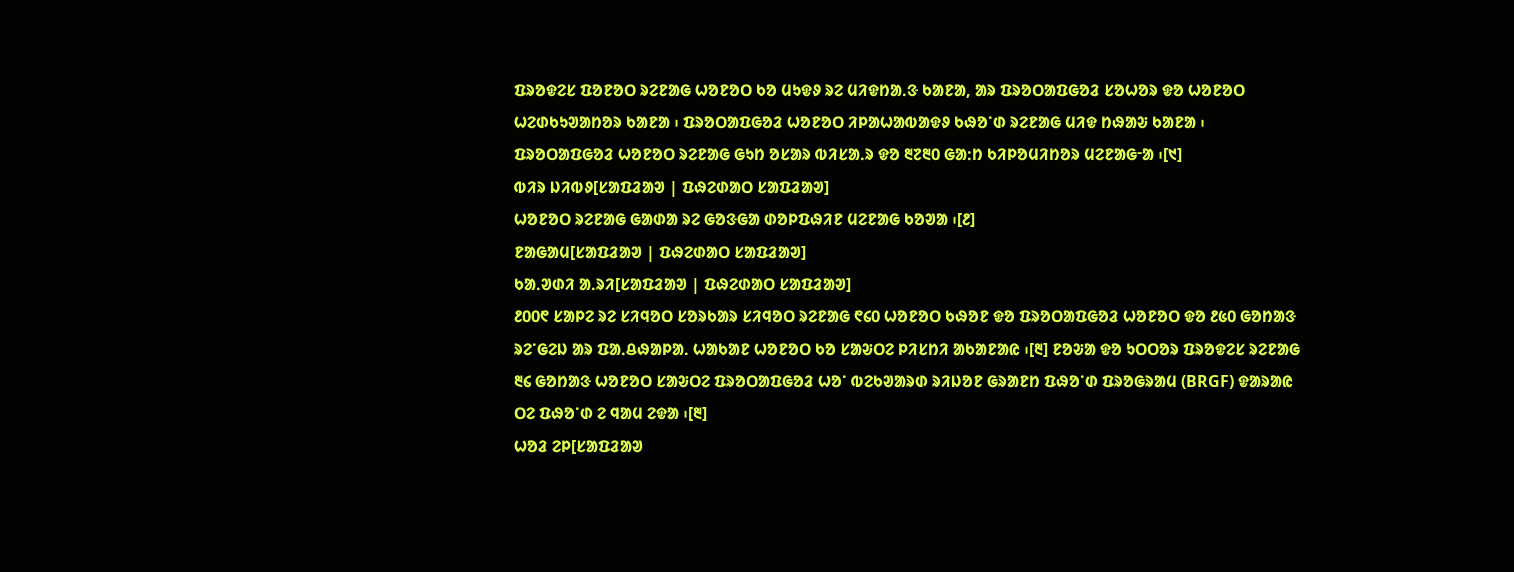ᱯᱨᱚᱫᱮᱥ ᱯᱚᱱᱚᱛ ᱨᱮᱱᱟᱜ ᱦᱚᱱᱚᱛ ᱠᱚ ᱢᱩᱫᱽ ᱨᱮ ᱢᱤᱫᱴᱟᱹᱝ ᱠᱟᱱᱟ, ᱟᱨ ᱯᱨᱚᱛᱟᱯᱜᱚᱲ ᱥᱚᱦᱚᱨ ᱫᱚ ᱦᱚᱱᱚᱛ ᱦᱮᱰᱠᱩᱣᱟᱴᱚᱨ ᱠᱟᱱᱟ ᱾ ᱯᱨᱚᱛᱟᱯᱜᱚᱲ ᱦᱚᱱᱚᱛ ᱤᱞᱟᱦᱟᱵᱟᱫᱽ ᱠᱷᱚᱸᱰ ᱨᱮᱱᱟᱜ ᱢᱤᱫ ᱴᱷᱟᱶ ᱠᱟᱱᱟ ᱾ ᱯᱨᱚᱛᱟᱯᱜᱚᱲ ᱦᱚᱱᱚᱛ ᱨᱮᱱᱟᱜ ᱜᱩᱴ ᱚᱥᱟᱨ ᱵᱤᱥᱟᱹᱨ ᱫᱚ ᱓᱗᱓᱐ ᱜᱟᱺᱴ ᱠᱤᱞᱚᱢᱤᱴᱚᱨ ᱢᱮᱱᱟᱜᱼᱟ ᱾[᱑]
ᱵᱤᱨ ᱡᱤᱵᱽ[ᱥᱟᱯᱲᱟᱣ | ᱯᱷᱮᱰᱟᱛ ᱥᱟᱯᱲᱟᱣ]
ᱦᱚᱱᱚᱛ ᱨᱮᱱᱟᱜ ᱜᱟᱰᱟ ᱨᱮ ᱜᱚᱝᱜᱟ ᱰᱚᱞᱯᱷᱤᱱ ᱢᱮᱱᱟᱜ ᱠᱚᱣᱟ ᱾[᱒]
ᱱᱟᱜᱟᱢ[ᱥᱟᱯᱲᱟᱣ | ᱯᱷᱮᱰᱟᱛ ᱥᱟᱯᱲᱟᱣ]
ᱠᱟᱹᱣᱰᱤ ᱟᱹᱨᱤ[ᱥᱟᱯᱲᱟᱣ | ᱯᱷᱮᱰᱟᱛ ᱥᱟᱯᱲᱟᱣ]
᱒᱐᱐᱖ ᱥᱟᱞᱮ ᱨᱮ ᱥᱤᱧᱚᱛ ᱥᱚᱨᱠᱟᱨ ᱥᱤᱧᱚᱛ ᱨᱮᱱᱟᱜ ᱖᱔᱐ ᱦᱚᱱᱚᱛ ᱠᱷᱚᱱ ᱫᱚ ᱯᱨᱚᱛᱟᱯᱜᱚᱲ ᱦᱚᱱᱚᱛ ᱫᱚ ᱒᱕᱐ ᱜᱚᱴᱟᱝ ᱨᱮᱸᱜᱮᱡ ᱟᱨ ᱯᱟᱹᱪᱷᱟᱞᱟᱹ ᱦᱟᱠᱟᱱ ᱦᱚᱱᱚᱛ ᱠᱚ ᱥᱟᱶᱛᱮ ᱞᱤᱥᱴᱤ ᱟᱠᱟᱱᱟᱭ ᱾[᱓] ᱱᱚᱶᱟ ᱫᱚ ᱩᱛᱛᱚᱨ ᱯᱨᱚᱫᱮᱥ ᱨᱮᱱᱟᱜ ᱓᱔ ᱜᱚᱴᱟᱝ ᱦᱚᱱᱚᱛ ᱥᱟᱶᱛᱮ ᱯᱨᱚᱛᱟᱯᱜᱚᱲ ᱦᱚᱸ ᱵᱮᱠᱣᱟᱨᱰ ᱨᱤᱡᱚᱱ ᱜᱨᱟᱱᱴ ᱯᱷᱚᱸᱰ ᱯᱨᱚᱜᱨᱟᱢ (BRGF) ᱫᱟᱨᱟᱭ ᱛᱮ ᱯᱷᱚᱸᱰ ᱮ ᱧᱟᱢ ᱮᱫᱟ ᱾[᱓]
ᱦᱚᱲ ᱮᱞ[ᱥᱟᱯᱲᱟᱣ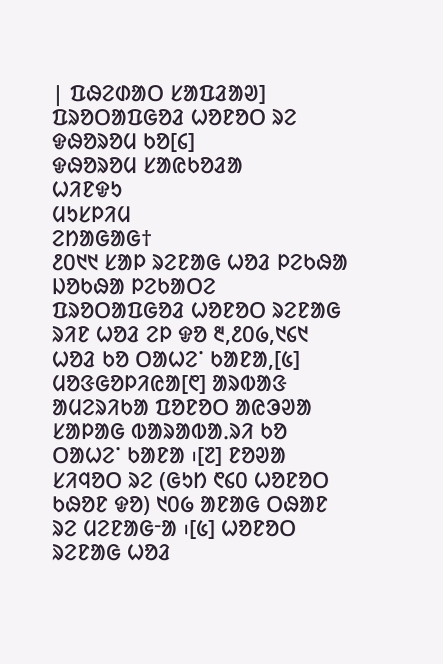| ᱯᱷᱮᱰᱟᱛ ᱥᱟᱯᱲᱟᱣ]
ᱯᱨᱚᱛᱟᱯᱜᱚᱲ ᱦᱚᱱᱚᱛ ᱨᱮ ᱫᱷᱚᱨᱚᱢ ᱠᱚ[᱔]
ᱫᱷᱚᱨᱚᱢ ᱥᱟᱭᱠᱚᱲᱟ
ᱦᱤᱱᱫᱩ
ᱢᱩᱥᱞᱤᱢ
ᱮᱴᱟᱜᱟᱜ†
᱒᱐᱑᱑ ᱥᱟᱞ ᱨᱮᱱᱟᱜ ᱦᱚᱲ ᱞᱮᱠᱷᱟ ᱡᱚᱠᱷᱟ ᱞᱮᱠᱟᱛᱮ ᱯᱨᱚᱛᱟᱯᱜᱚᱲ ᱦᱚᱱᱚᱛ ᱨᱮᱱᱟᱜ ᱨᱤᱱ ᱦᱚᱲ ᱮᱞ ᱫᱚ ᱓,᱒᱐᱙,᱑᱔᱑ ᱦᱚᱲ ᱠᱚ ᱛᱟᱦᱮᱸ ᱠᱟᱱᱟ,[᱕] ᱢᱚᱝᱜᱚᱞᱤᱭᱟ[᱖] ᱟᱨᱵᱟᱝ ᱟᱢᱮᱨᱤᱠᱟ ᱯᱚᱱᱚᱛ ᱟᱭᱳᱣᱟ ᱥᱟᱞᱟᱜ ᱵᱟᱨᱟᱵᱟᱹᱨᱤ ᱠᱚ ᱛᱟᱦᱮᱸ ᱠᱟᱱᱟ ᱾[᱗] ᱱᱚᱣᱟ ᱥᱤᱧᱚᱛ ᱨᱮ (ᱜᱩᱴ ᱖᱔᱐ ᱦᱚᱱᱚᱛ ᱠᱷᱚᱱ ᱫᱚ) ᱑᱐᱙ ᱟᱱᱟᱜ ᱛᱷᱟᱱ ᱨᱮ ᱢᱮᱱᱟᱜᱼᱟ ᱾[᱕] ᱦᱚᱱᱚᱛ ᱨᱮᱱᱟᱜ ᱦᱚᱲ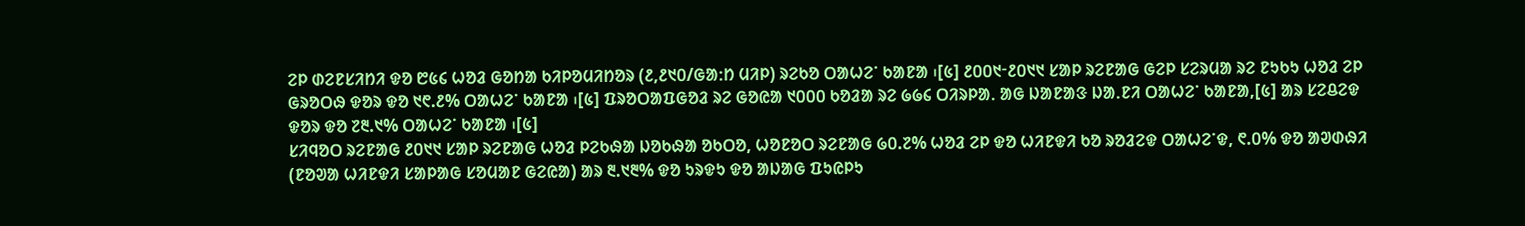ᱮᱞ ᱰᱮᱱᱥᱤᱴᱤ ᱫᱚ ᱘᱕᱔ ᱦᱚᱲ ᱜᱚᱴᱟ ᱠᱤᱞᱚᱢᱤᱴᱚᱨ (᱒,᱒᱑᱐/ᱜᱟᱺᱴ ᱢᱤᱞ) ᱨᱮᱠᱚ ᱛᱟᱦᱮᱸ ᱠᱟᱱᱟ ᱾[᱕] ᱒᱐᱐᱑ᱼ᱒᱐᱑᱑ ᱥᱟᱞ ᱨᱮᱱᱟᱜ ᱜᱮᱞ ᱥᱮᱨᱢᱟ ᱨᱮ ᱱᱩᱠᱩ ᱦᱚᱲ ᱮᱞ ᱜᱨᱚᱛᱷ ᱫᱚᱨ ᱫᱚ ᱑᱖.᱒% ᱛᱟᱦᱮᱸ ᱠᱟᱱᱟ ᱾[᱕] ᱯᱨᱚᱛᱟᱯᱜᱚᱲ ᱨᱮ ᱜᱚᱭᱟ ᱑᱐᱐᱐ ᱠᱚᱲᱟ ᱨᱮ ᱙᱙᱔ ᱛᱤᱨᱞᱟᱹ ᱟᱜ ᱡᱟᱱᱟᱝ ᱡᱟᱹᱱᱤ ᱛᱟᱦᱮᱸ ᱠᱟᱱᱟ,[᱕] ᱟᱨ ᱥᱮᱪᱮᱫ ᱫᱚᱨ ᱫᱚ ᱗᱓.᱑% ᱛᱟᱦᱮᱸ ᱠᱟᱱᱟ ᱾[᱕]
ᱥᱤᱧᱚᱛ ᱨᱮᱱᱟᱜ ᱒᱐᱑᱑ ᱥᱟᱞ ᱨᱮᱱᱟᱜ ᱦᱚᱲ ᱞᱮᱠᱷᱟ ᱡᱚᱠᱷᱟ ᱚᱠᱛᱚ, ᱦᱚᱱᱚᱛ ᱨᱮᱱᱟᱜ ᱙᱐.᱗% ᱦᱚᱲ ᱮᱞ ᱫᱚ ᱦᱤᱱᱫᱤ ᱠᱚ ᱨᱚᱲᱮᱫ ᱛᱟᱦᱮᱸᱫ, ᱖.᱐% ᱫᱚ ᱟᱣᱰᱷᱤ (ᱱᱚᱣᱟ ᱦᱤᱱᱫᱤ ᱥᱟᱞᱟᱜ ᱥᱚᱢᱟᱱ ᱜᱮᱭᱟ) ᱟᱨ ᱓.᱑᱓% ᱫᱚ ᱩᱨᱫᱩ ᱫᱚ ᱟᱡᱟᱜ ᱯᱩᱭᱞᱩ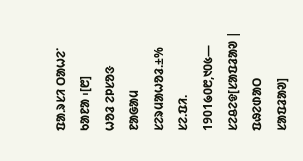ᱯᱟᱹᱨᱥᱤ ᱛᱟᱦᱮᱸ ᱠᱟᱱᱟ ᱾[᱘]
ᱦᱚᱲ ᱮᱞᱥᱚᱝ ᱱᱟᱜᱟᱢ
ᱥᱮᱨᱢᱟᱦᱚᱲ.±% ᱥᱮ.ᱯᱤ.
1901᱙᱐᱘,᱑᱐᱕—
ᱥᱮᱪᱮᱫ[ᱥᱟᱯᱲᱟᱣ | ᱯᱷᱮᱰᱟᱛ ᱥᱟᱯᱲᱟᱣ]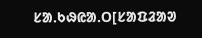ᱥᱟᱹᱠᱷᱭᱟᱹᱛ[ᱥᱟᱯᱲᱟᱣ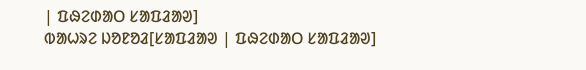| ᱯᱷᱮᱰᱟᱛ ᱥᱟᱯᱲᱟᱣ]
ᱵᱟᱦᱨᱮ ᱡᱚᱱᱚᱲ[ᱥᱟᱯᱲᱟᱣ | ᱯᱷᱮᱰᱟᱛ ᱥᱟᱯᱲᱟᱣ]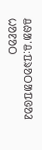ᱪᱷᱟᱸᱪ:ᱯᱨᱚᱛᱟᱯᱜᱚᱲ ᱦᱚᱱᱚᱛ